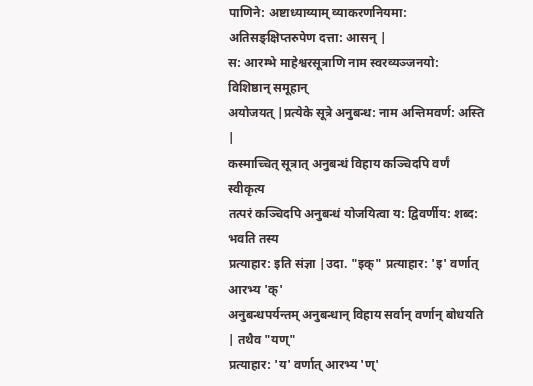पाणिने: अष्टाध्याय्याम् व्याकरणनियमा: अतिसङ्क्षिप्तरुपेण दत्ता: आसन् |
स: आरम्भे माहेश्वरसूत्राणि नाम स्वरव्यञ्जनयो: विशिष्ठान् समूहान्
अयोजयत् |प्रत्येके सूत्रे अनुबन्ध: नाम अन्तिमवर्ण: अस्ति |
कस्माच्चित् सूत्रात् अनुबन्धं विहाय कञ्चिदपि वर्णं स्वीकृत्य
तत्परं कञ्चिदपि अनुबन्धं योजयित्वा य: द्विवर्णीय: शब्द: भवति तस्य
प्रत्याहार: इति संज्ञा |उदा. "इक्" प्रत्याहार: 'इ' वर्णात् आरभ्य 'क्'
अनुबन्धपर्यन्तम् अनुबन्धान् विहाय सर्वान् वर्णान् बोधयति | तथैव "यण्"
प्रत्याहार: 'य' वर्णात् आरभ्य 'ण्'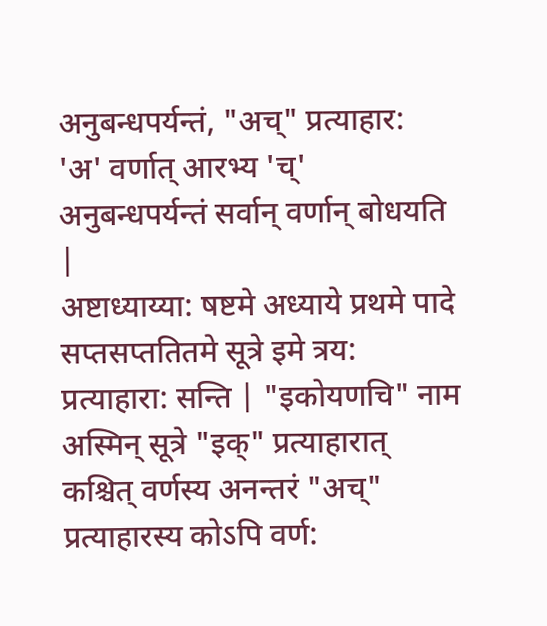अनुबन्धपर्यन्तं, "अच्" प्रत्याहार:
'अ' वर्णात् आरभ्य 'च्' अनुबन्धपर्यन्तं सर्वान् वर्णान् बोधयति |
अष्टाध्याय्या: षष्टमे अध्याये प्रथमे पादे सप्तसप्ततितमे सूत्रे इमे त्रय:
प्रत्याहारा: सन्ति | "इकोयणचि" नाम अस्मिन् सूत्रे "इक्" प्रत्याहारात्
कश्चित् वर्णस्य अनन्तरं "अच्" प्रत्याहारस्य कोऽपि वर्ण: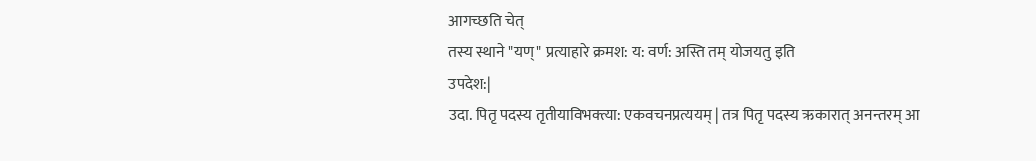आगच्छति चेत्
तस्य स्थाने "यण्" प्रत्याहारे क्रमश: य: वर्ण: अस्ति तम् योजयतु इति
उपदेश:|
उदा. पितृ पदस्य तृतीयाविभक्त्या: एकवचनप्रत्ययम् | तत्र पितृ पदस्य ऋकारात् अनन्तरम् आ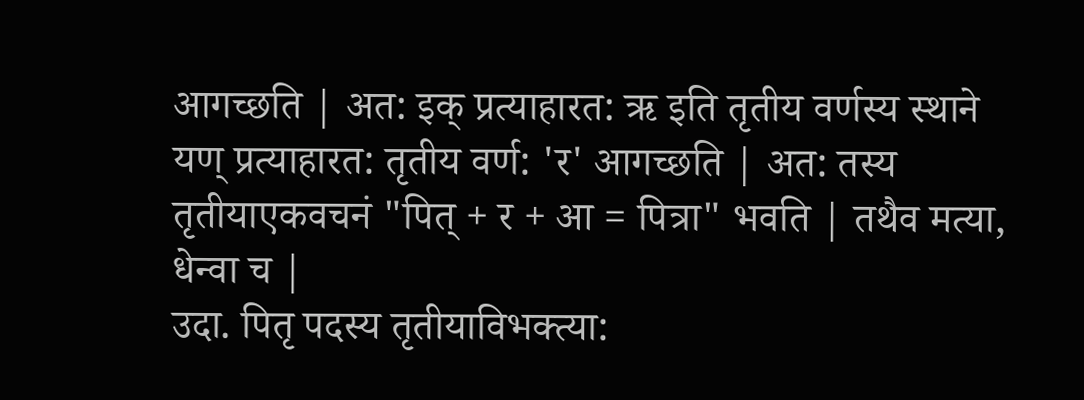आगच्छति | अत: इक् प्रत्याहारत: ऋ इति तृतीय वर्णस्य स्थाने यण् प्रत्याहारत: तृतीय वर्ण: 'र' आगच्छति | अत: तस्य तृतीयाएकवचनं "पित् + र + आ = पित्रा" भवति | तथैव मत्या, धेन्वा च |
उदा. पितृ पदस्य तृतीयाविभक्त्या: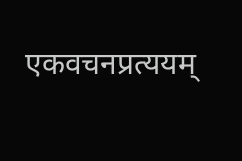एकवचनप्रत्ययम्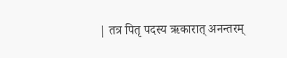| तत्र पितृ पदस्य ऋकारात् अनन्तरम्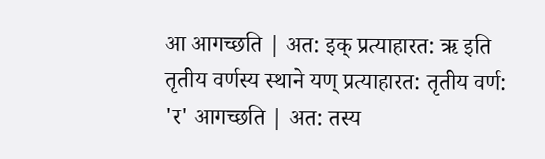आ आगच्छति | अत: इक् प्रत्याहारत: ऋ इति तृतीय वर्णस्य स्थाने यण् प्रत्याहारत: तृतीय वर्ण: 'र' आगच्छति | अत: तस्य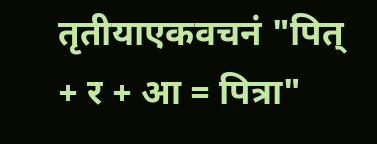तृतीयाएकवचनं "पित् + र + आ = पित्रा"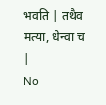भवति | तथैव मत्या, धेन्वा च |
No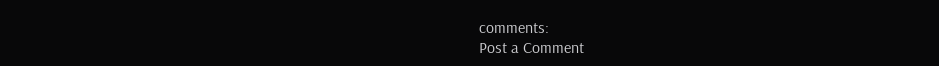comments:
Post a Comment